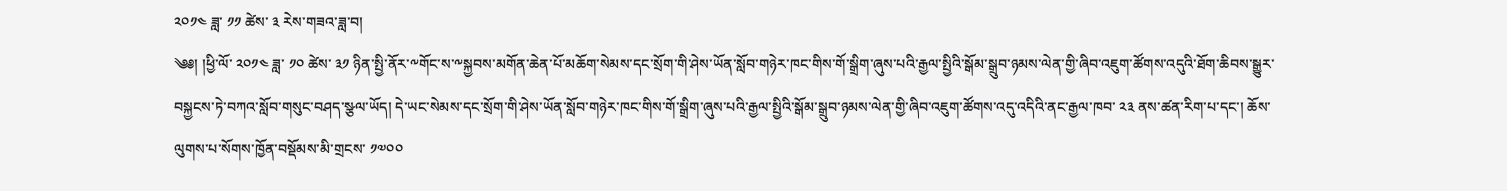༢༠༡༤ ཟླ་ ༡༡ ཚེས་ ༣ རེས་གཟའ་ཟླ་བ།
༄༅། །ཕྱི་ལོ་ ༢༠༡༤ ཟླ་ ༡༠ ཚེས་ ༣༡ ཉིན་སྤྱི་ནོར་༸གོང་ས་༸སྐྱབས་མགོན་ཆེན་པོ་མཆོག་སེམས་དང་སྲོག་གི་ཤེས་ཡོན་སློབ་གཉེར་ཁང་གིས་གོ་སྒྲིག་ཞུས་པའི་རྒྱལ་སྤྱིའི་སྒོམ་སྒྲུབ་ཉམས་ལེན་གྱི་ཞིབ་འཇུག་ཚོགས་འདུའི་ཐོག་ཆིབས་སྒྱུར་བསྐྱངས་ཏེ་བཀའ་སློབ་གསུང་བཤད་སྩལ་ཡོད། དེ་ཡང་སེམས་དང་སྲོག་གི་ཤེས་ཡོན་སློབ་གཉེར་ཁང་གིས་གོ་སྒྲིག་ཞུས་པའི་རྒྱལ་སྤྱིའི་སྒོམ་སྒྲུབ་ཉམས་ལེན་གྱི་ཞིབ་འཇུག་ཚོགས་འདུ་འདིའི་ནང་རྒྱལ་ཁབ་ ༢༣ ནས་ཚན་རིག་པ་དང་། ཆོས་ལུགས་པ་སོགས་ཁྱོན་བསྡོམས་མི་གྲངས་ ༡༧༠༠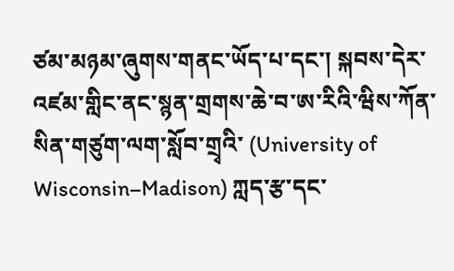ཙམ་མཉམ་ཞུགས་གནང་ཡོད་པ་དང་། སྐབས་དེར་འཛམ་གླིང་ནང་སྙན་གྲགས་ཆེ་བ་ཨ་རིའི་ཝིས་ཀོན་སིན་གཙུག་ལག་སློབ་གྲྭའི་ (University of Wisconsin–Madison) ཀླད་རྩ་དང་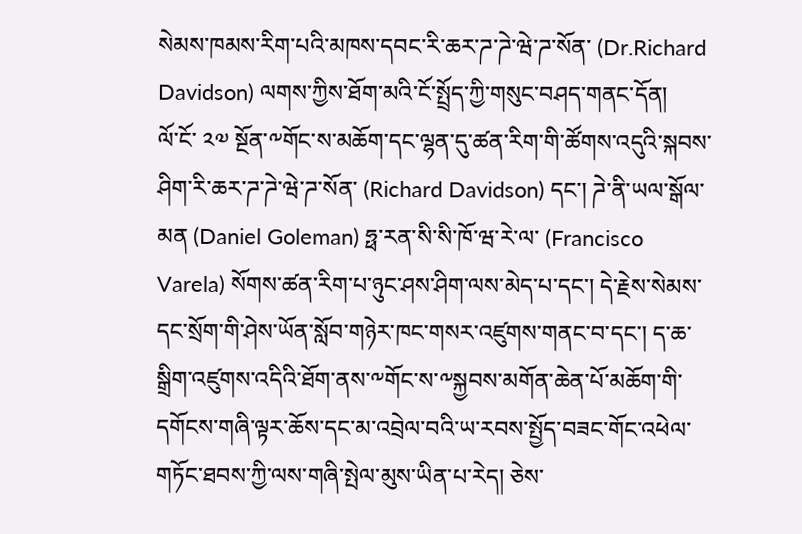སེམས་ཁམས་རིག་པའི་མཁས་དབང་རི་ཆར་ཌ་ཌེ་ཝེ་ཌ་སོན་ (Dr.Richard Davidson) ལགས་ཀྱིས་ཐོག་མའི་ངོ་སྤྲོད་ཀྱི་གསུང་བཤད་གནང་དོན།
ལོ་ངོ་ ༢༧ སྔོན་༸གོང་ས་མཆོག་དང་ལྷན་དུ་ཚན་རིག་གི་ཚོགས་འདུའི་སྐབས་ཤིག་རི་ཆར་ཌ་ཌེ་ཝེ་ཌ་སོན་ (Richard Davidson) དང་། ཌེ་ནི་ཡལ་སྒོལ་མན (Daniel Goleman) ཧྥ་རན་སི་སི་ཁོ་ཝ་རེ་ལ་ (Francisco Varela) སོགས་ཚན་རིག་པ་ཉུང་ཤས་ཤིག་ལས་མེད་པ་དང་། དེ་རྗེས་སེམས་དང་སྲོག་གི་ཤེས་ཡོན་སློབ་གཉེར་ཁང་གསར་འཛུགས་གནང་བ་དང་། ད་ཆ་སྒྲིག་འཛུགས་འདིའི་ཐོག་ནས་༸གོང་ས་༸སྐྱབས་མགོན་ཆེན་པོ་མཆོག་གི་དགོངས་གཞི་ལྟར་ཆོས་དང་མ་འབྲེལ་བའི་ཡ་རབས་སྤྱོད་བཟང་གོང་འཕེལ་གཏོང་ཐབས་ཀྱི་ལས་གཞི་སྤེལ་མུས་ཡིན་པ་རེད། ཅེས་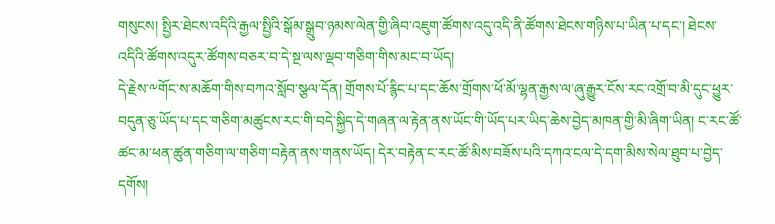གསུངས། སྤྱིར་ཐེངས་འདིའི་རྒྱལ་སྤྱིའི་སྒོམ་སྒྲུབ་ཉམས་ལེན་གྱི་ཞིབ་འཇུག་ཚོགས་འདུ་འདི་ནི་ཚོགས་ཐེངས་གཉིས་པ་ཡིན་པ་དང་། ཐེངས་འདིའི་ཚོགས་འདུར་ཚོགས་བཅར་བ་དེ་སྔ་ལས་ལྡབ་གཅིག་གིས་མང་བ་ཡོད།
དེ་རྗེས་༸གོང་ས་མཆོག་གིས་བཀའ་སློབ་སྩལ་དོན། གྲོགས་པོ་རྙིང་པ་དང་ཆོས་གྲོགས་ཕོ་མོ་ལྷན་རྒྱས་ལ་ཞུ་རྒྱུར་ངོས་རང་འགྲོ་བ་མི་དུང་ཕྱུར་བདུན་ཅུ་ཡོད་པ་དང་གཅིག་མཚུངས་རང་གི་བདེ་སྐྱིད་དེ་གཞན་ལ་རྟེན་ནས་ཡོང་གི་ཡོད་པར་ཡིད་ཆེས་བྱེད་མཁན་གྱི་མི་ཞིག་ཡིན། ང་རང་ཚོ་ཚང་མ་ཕན་ཚུན་གཅིག་ལ་གཅིག་བརྟེན་ནས་གནས་ཡོད། དེར་བརྟེན་ང་རང་ཚོ་མིས་བཟོས་པའི་དཀའ་ངལ་དེ་དག་མིས་སེལ་ཐུབ་པ་བྱེད་དགོས།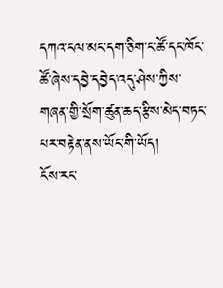དཀའ་ངལ་མང་དག་ཅིག་ང་ཚོ་དང་ཁོང་ཚོ་ཞེས་དབྱེ་དབྱེད་འདུ་ཤེས་ཀྱིས་གཞན་གྱི་སྲོག་ཚུན་ཆད་རྩིས་མེད་བཏང་པར་བརྟེན་ནས་ཡོང་གི་ཡོད།
ངོས་རང་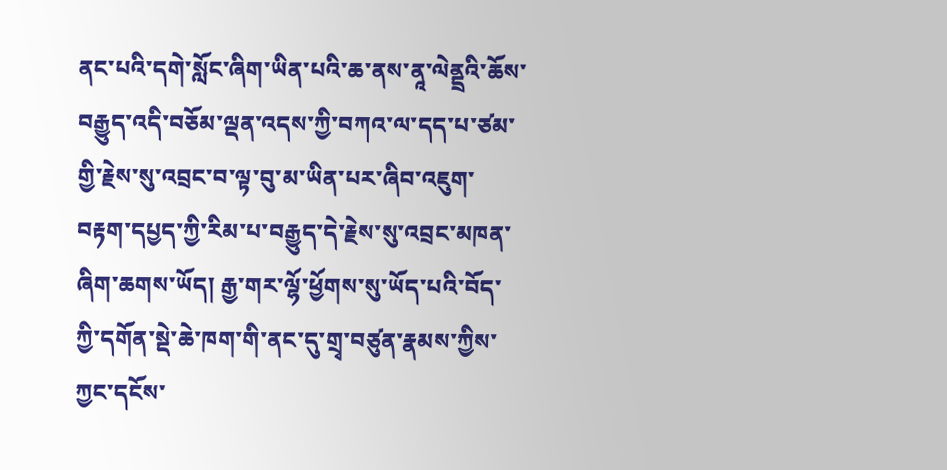ནང་པའི་དགེ་སློང་ཞིག་ཡིན་པའི་ཆ་ནས་ནཱ་ལེནྡྲའི་ཆོས་བརྒྱུད་འདི་བཅོམ་ལྡན་འདས་ཀྱི་བཀའ་ལ་དད་པ་ཙམ་གྱི་རྗེས་སུ་འབྲང་བ་ལྟ་བུ་མ་ཡིན་པར་ཞིབ་འཇུག་བརྟག་དཔྱད་ཀྱི་རིམ་པ་བརྒྱུད་དེ་རྗེས་སུ་འབྲང་མཁན་ཞིག་ཆགས་ཡོད། རྒྱ་གར་ལྷོ་ཕྱོགས་སུ་ཡོད་པའི་བོད་ཀྱི་དགོན་སྡེ་ཆེ་ཁག་གི་ནང་དུ་གྲྭ་བཙུན་རྣམས་ཀྱིས་ཀྱང་དངོས་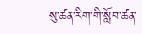སུ་ཚན་རིག་གི་སློབ་ཚན་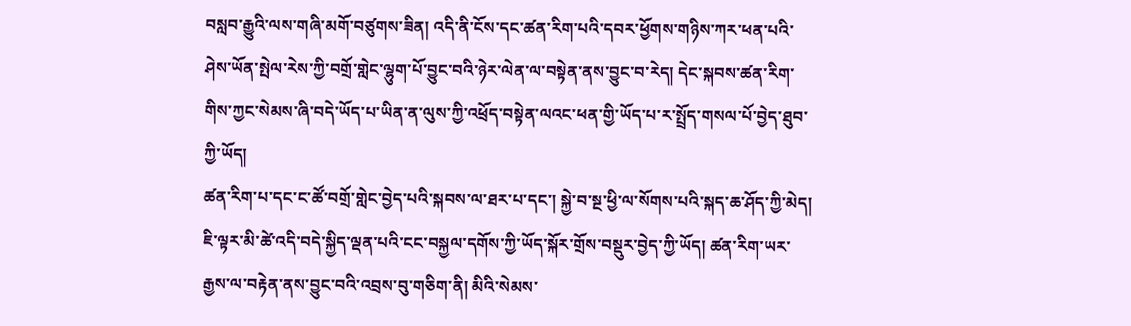བསླབ་རྒྱུའི་ལས་གཞི་མགོ་བཙུགས་ཟིན། འདི་ནི་ངོས་དང་ཚན་རིག་པའི་དབར་ཕྱོགས་གཉིས་ཀར་ཕན་པའི་ཤེས་ཡོན་སྤེལ་རེས་ཀྱི་བགྲོ་གླེང་ལྷུག་པོ་བྱུང་བའི་ཉེར་ལེན་ལ་བསྟེན་ནས་བྱུང་བ་རེད། དེང་སྐབས་ཚན་རིག་གིས་ཀྱང་སེམས་ཞི་བདེ་ཡོད་པ་ཡིན་ན་ལུས་ཀྱི་འཕྲོད་བསྟེན་ལའང་ཕན་གྱི་ཡོད་པ་ར་སྤྲོད་གསལ་པོ་བྱེད་ཐུབ་ཀྱི་ཡོད།
ཚན་རིག་པ་དང་ང་ཚོ་བགྲོ་གླེང་བྱེད་པའི་སྐབས་ལ་ཐར་པ་དང་། སྐྱེ་བ་སྔ་ཕྱི་ལ་སོགས་པའི་སྐད་ཆ་ཤོད་ཀྱི་མེད། ཇི་ལྟར་མི་ཚེ་འདི་བདེ་སྐྱིད་ལྡན་པའི་ངང་བསྐྱལ་དགོས་ཀྱི་ཡོད་སྐོར་གྲོས་བསྡུར་བྱེད་ཀྱི་ཡོད། ཚན་རིག་ཡར་རྒྱས་ལ་བརྟེན་ནས་བྱུང་བའི་འབྲས་བུ་གཅིག་ནི། མིའི་སེམས་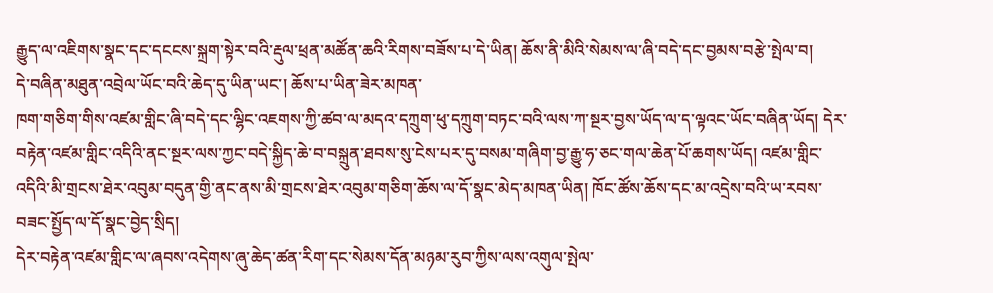རྒྱུད་ལ་འཇིགས་སྣང་དང་དངངས་སྐྲག་སྟེར་བའི་རྡུལ་ཕྲན་མཚོན་ཆའི་རིགས་བཟོས་པ་དེ་ཡིན། ཆོས་ནི་མིའི་སེམས་ལ་ཞི་བདེ་དང་བྱམས་བརྩེ་སྤེལ་བ།
དེ་བཞིན་མཐུན་འབྲེལ་ཡོང་བའི་ཆེད་དུ་ཡིན་ཡང་། ཆོས་པ་ཡིན་ཟེར་མཁན་
ཁག་གཅིག་གིས་འཛམ་གླིང་ཞི་བདེ་དང་ལྷིང་འཇགས་ཀྱི་ཚབ་ལ་མདའ་དཀྲུག་ཕུ་དཀྲུག་བཏང་བའི་ལས་ཀ་སྔར་བྱས་ཡོད་ལ་ད་ལྟའང་ཡོང་བཞིན་ཡོད། དེར་བརྟེན་འཛམ་གླིང་འདིའི་ནང་སྔར་ལས་ཀྱང་བདེ་སྐྱིད་ཆེ་བ་བསྐྲུན་ཐབས་སུ་ངེས་པར་དུ་བསམ་གཞིག་བྱ་རྒྱུ་ཧ་ཅང་གལ་ཆེན་པོ་ཆགས་ཡོད། འཛམ་གླིང་འདིའི་མི་གྲངས་ཐེར་འབུམ་བདུན་གྱི་ནང་ནས་མི་གྲངས་ཐེར་འབུམ་གཅིག་ཆོས་ལ་དོ་སྣང་མེད་མཁན་ཡིན། ཁོང་ཚོས་ཆོས་དང་མ་འདྲེས་བའི་ཡ་རབས་བཟང་སྤྱོད་ལ་དོ་སྣང་བྱེད་སྲིད།
དེར་བརྟེན་འཛམ་གླིང་ལ་ཞབས་འདེགས་ཞུ་ཆེད་ཚན་རིག་དང་སེམས་དོན་མཉམ་རུབ་ཀྱིས་ལས་འགུལ་སྤེལ་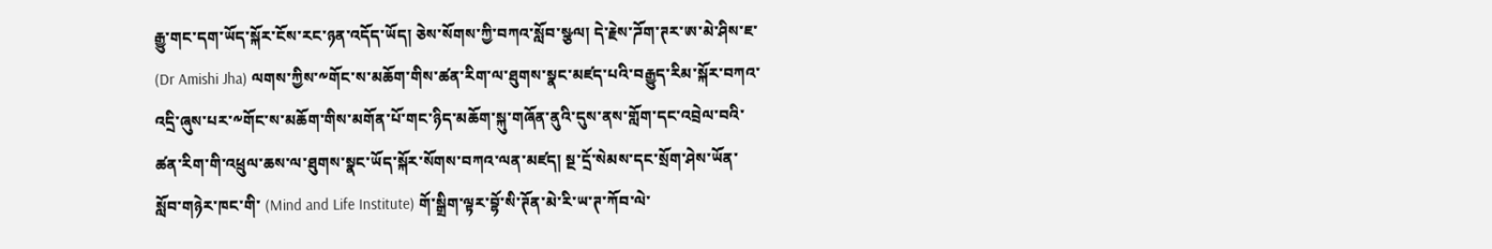རྒྱུ་གང་དག་ཡོད་སྐོར་ངོས་རང་ཉན་འདོད་ཡོད། ཅེས་སོགས་ཀྱི་བཀའ་སློབ་སྩལ། དེ་རྗེས་ཌོག་ཊར་ཨ་མེ་ཤིས་ཇ་ (Dr Amishi Jha) ལགས་ཀྱིས་༸གོང་ས་མཆོག་གིས་ཚན་རིག་ལ་ཐུགས་སྣང་མཛད་པའི་བརྒྱུད་རིམ་སྐོར་བཀའ་འདྲི་ཞུས་པར་༸གོང་ས་མཆོག་གིས་མགོན་པོ་གང་ཉིད་མཆོག་སྐུ་གཞོན་ནུའི་དུས་ནས་གློག་དང་འབྲེལ་བའི་ཚན་རིག་གི་འཕྲུལ་ཆས་ལ་ཐུགས་སྣང་ཡོད་སྐོར་སོགས་བཀའ་ལན་མཛད། སྔ་དྲོ་སེམས་དང་སྲོག་ཤེས་ཡོན་སློབ་གཉེར་ཁང་གི་ (Mind and Life Institute) གོ་སྒྲིག་ལྟར་བྷོ་སི་ཊོན་མེ་རི་ཡ་ཊ་ཀོབ་ལེ་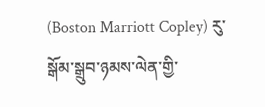(Boston Marriott Copley) རུ་སྒོམ་སྒྲུབ་ཉམས་ལེན་གྱི་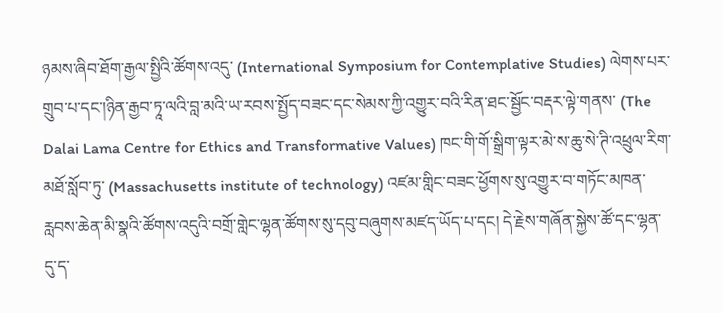ཉམས་ཞིབ་ཐོག་རྒྱལ་སྤྱིའི་ཚོགས་འདུ་ (International Symposium for Contemplative Studies) ལེགས་པར་གྲུབ་པ་དང་།ཉིན་རྒྱབ་ཏཱ་ལའི་བླ་མའི་ཡ་རབས་སྤྱོད་བཟང་དང་སེམས་ཀྱི་འགྱུར་བའི་རིན་ཐང་སྦྱོང་བརྡར་ལྟེ་གནས་ (The Dalai Lama Centre for Ethics and Transformative Values) ཁང་གི་གོ་སྒྲིག་ལྟར་མེ་ས་ཆུ་སེ་ཊི་འཕྲུལ་རིག་མཐོ་སློབ་ཏུ་ (Massachusetts institute of technology) འཛམ་གླིང་བཟང་ཕྱོགས་སུ་འགྱུར་བ་གཏོང་མཁན་རླབས་ཆེན་མི་སྣའི་ཚོགས་འདུའི་བགྲོ་གླེང་ལྷན་ཚོགས་སུ་དབུ་བཞུགས་མཛད་ཡོད་པ་དང། དེ་རྗེས་གཞོན་སྐྱེས་ཚོ་དང་ལྷན་དུ་ད་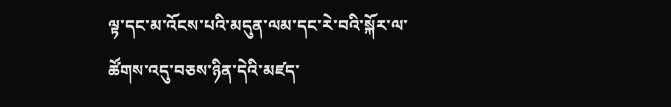ལྟ་དང་མ་འོངས་པའི་མདུན་ལམ་དང་རེ་བའི་སྐོར་ལ་ཚོགས་འདུ་བཅས་ཉིན་དེའི་མཛད་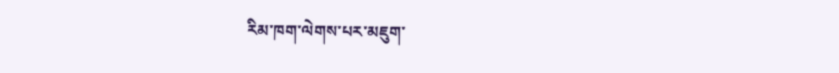རིམ་ཁག་ལེགས་པར་མཇུག་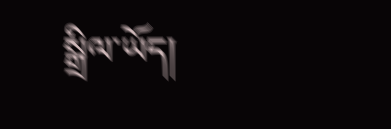སྒྲིལ་ཡོད།